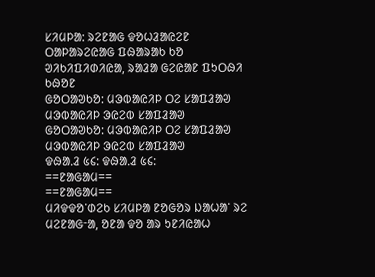ᱥᱤᱢᱞᱟ: ᱨᱮᱱᱟᱜ ᱫᱚᱦᱲᱟᱭᱮᱱ ᱛᱟᱞᱟᱨᱮᱭᱟᱜ ᱯᱷᱟᱨᱟᱠ ᱠᱚ
ᱣᱤᱠᱤᱯᱤᱰᱤᱭᱟ, ᱨᱟᱲᱟ ᱜᱮᱭᱟᱱ ᱯᱩᱛᱷᱤ ᱠᱷᱚᱱ
ᱜᱚᱛᱟᱣᱠᱚ: ᱢᱳᱵᱟᱭᱤᱞ ᱛᱮ ᱥᱟᱯᱲᱟᱣ ᱢᱳᱵᱟᱭᱤᱞ ᱳᱭᱮᱵ ᱥᱟᱯᱲᱟᱣ
ᱜᱚᱛᱟᱣᱠᱚ: ᱢᱳᱵᱟᱭᱤᱞ ᱛᱮ ᱥᱟᱯᱲᱟᱣ ᱢᱳᱵᱟᱭᱤᱞ ᱳᱭᱮᱵ ᱥᱟᱯᱲᱟᱣ
ᱫᱷᱟᱹᱲ ᱕᱔: ᱫᱷᱟᱹᱲ ᱕᱔:
==ᱱᱟᱜᱟᱢ==
==ᱱᱟᱜᱟᱢ==
ᱢᱤᱫᱫᱚᱸᱰᱮᱠ ᱥᱤᱢᱞᱟ ᱱᱚᱜᱚᱨ ᱡᱟᱦᱟᱸ ᱨᱮ ᱢᱮᱱᱟᱜᱼᱟ, ᱚᱱᱟ ᱫᱚ ᱟᱨ ᱩᱱᱤᱭᱟᱦ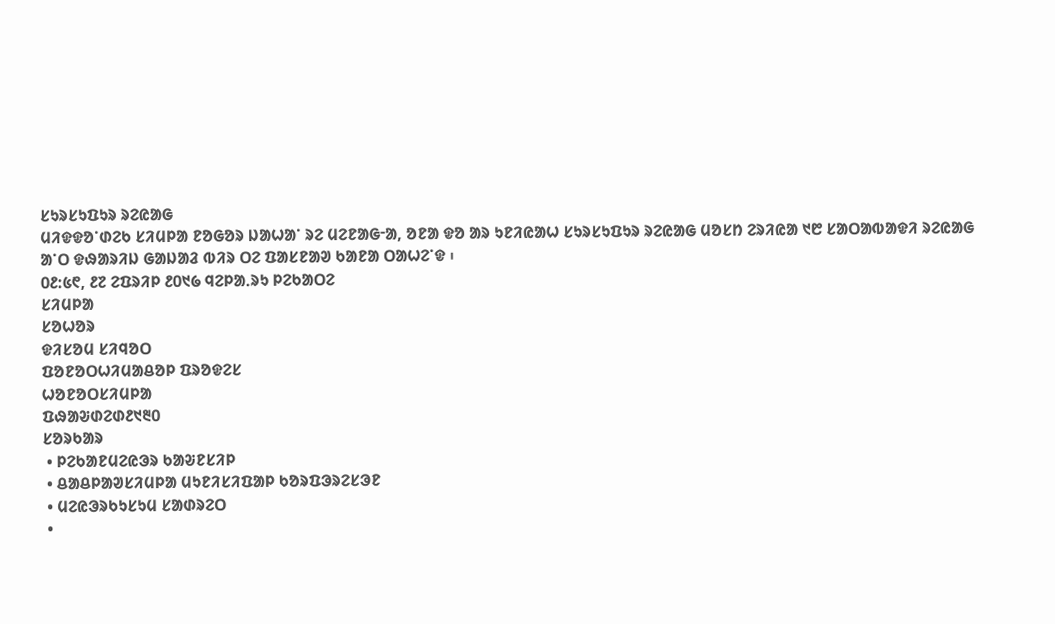ᱥᱩᱨᱥᱩᱯᱩᱨ ᱨᱮᱭᱟᱜ
ᱢᱤᱫᱫᱚᱸᱰᱮᱠ ᱥᱤᱢᱞᱟ ᱱᱚᱜᱚᱨ ᱡᱟᱦᱟᱸ ᱨᱮ ᱢᱮᱱᱟᱜᱼᱟ, ᱚᱱᱟ ᱫᱚ ᱟᱨ ᱩᱱᱤᱭᱟᱦ ᱥᱩᱨᱥᱩᱯᱩᱨ ᱨᱮᱭᱟᱜ ᱢᱚᱥᱴ ᱮᱨᱤᱭᱟ ᱑᱘ ᱥᱟᱛᱟᱵᱟᱫᱤ ᱨᱮᱭᱟᱜ ᱟᱸᱛ ᱫᱷᱟᱨᱤᱡ ᱜᱟᱡᱟᱲ ᱵᱤᱨ ᱛᱮ ᱯᱟᱥᱱᱟᱣ ᱠᱟᱱᱟ ᱛᱟᱦᱮᱸᱫ ᱾
᱐᱒:᱕᱖, ᱒᱗ ᱮᱯᱨᱤᱞ ᱒᱐᱑᱙ ᱧᱮᱞᱟᱹᱨᱩ ᱞᱮᱠᱟᱛᱮ
ᱥᱤᱢᱞᱟ
ᱥᱚᱦᱚᱨ
ᱫᱤᱥᱚᱢ ᱥᱤᱧᱚᱛ
ᱯᱚᱱᱚᱛᱦᱤᱢᱟᱪᱚᱞ ᱯᱨᱚᱫᱮᱥ
ᱦᱚᱱᱚᱛᱥᱤᱢᱞᱟ
ᱯᱷᱟᱶᱰᱮᱰ᱒᱑᱓᱐
ᱥᱚᱨᱠᱟᱨ
 • ᱞᱮᱠᱟᱱᱢᱮᱭᱳᱨ ᱠᱟᱶᱱᱥᱤᱞ
 • ᱪᱟᱪᱞᱟᱣᱥᱤᱢᱞᱟ ᱢᱩᱱᱤᱥᱤᱯᱟᱞ ᱠᱚᱨᱯᱳᱨᱮᱥᱳᱱ
 • ᱢᱮᱭᱳᱨᱠᱩᱥᱩᱢ ᱥᱟᱰᱨᱮᱛ
 •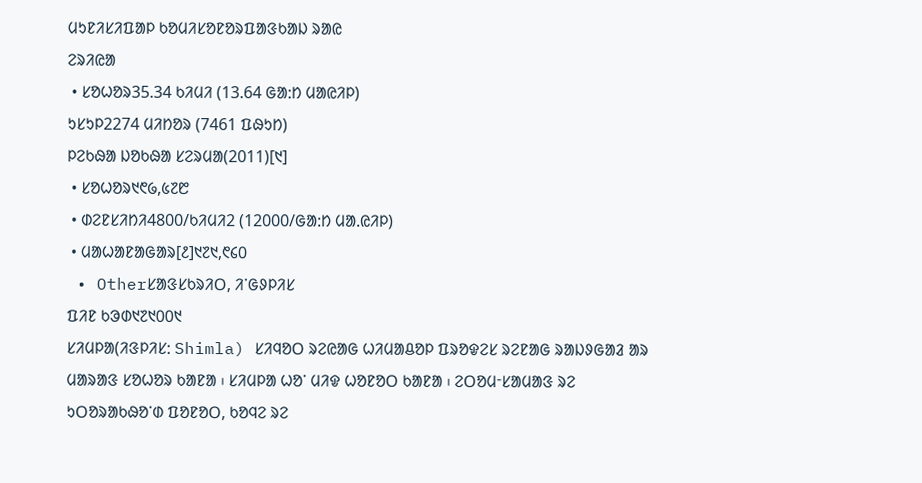ᱢᱩᱱᱤᱥᱤᱯᱟᱞ ᱠᱚᱢᱤᱥᱚᱱᱚᱨᱯᱟᱝᱠᱟᱡ ᱨᱟᱭ
ᱮᱨᱤᱭᱟ
 • ᱥᱚᱦᱚᱨ35.34 ᱠᱤᱢᱤ (13.64 ᱜᱟᱺᱴ ᱢᱟᱭᱤᱞ)
ᱩᱥᱩᱞ2274 ᱢᱤᱴᱚᱨ (7461 ᱯᱷᱩᱴ)
ᱞᱮᱠᱷᱟ ᱡᱚᱠᱷᱟ ᱥᱮᱨᱢᱟ(2011)[᱑]
 • ᱥᱚᱦᱚᱨ᱑᱖᱙,᱕᱗᱘
 • ᱰᱮᱱᱥᱤᱴᱤ4800/ᱠᱤᱢᱤ2 (12000/ᱜᱟᱺᱴ ᱢᱟᱹᱭᱤᱞ)
 • ᱢᱟᱦᱟᱱᱟᱜᱟᱨ[᱒]᱑᱗᱑,᱖᱔᱐
 • Otherᱥᱟᱝᱥᱠᱨᱤᱛ, ᱤᱸᱜᱽᱞᱤᱥ
ᱯᱤᱱ ᱠᱳᱰ᱑᱗᱑᱐᱐᱑
ᱥᱤᱢᱞᱟ(ᱤᱝᱞᱤᱥᱺ Shimla) ᱥᱤᱧᱚᱛ ᱨᱮᱭᱟᱜ ᱦᱤᱢᱟᱪᱚᱞ ᱯᱨᱚᱫᱮᱥ ᱨᱮᱱᱟᱜ ᱨᱟᱡᱽᱜᱟᱲ ᱟᱨ ᱢᱟᱨᱟᱝ ᱥᱚᱦᱚᱨ ᱠᱟᱱᱟ ᱾ ᱥᱤᱢᱞᱟ ᱦᱚᱸ ᱢᱤᱫ ᱦᱚᱱᱚᱛ ᱠᱟᱱᱟ ᱾ ᱮᱛᱚᱢᱼᱥᱟᱢᱟᱝ ᱨᱮ ᱩᱛᱚᱨᱟᱠᱷᱚᱸᱰ ᱯᱚᱱᱚᱛ, ᱠᱚᱧᱮ ᱨᱮ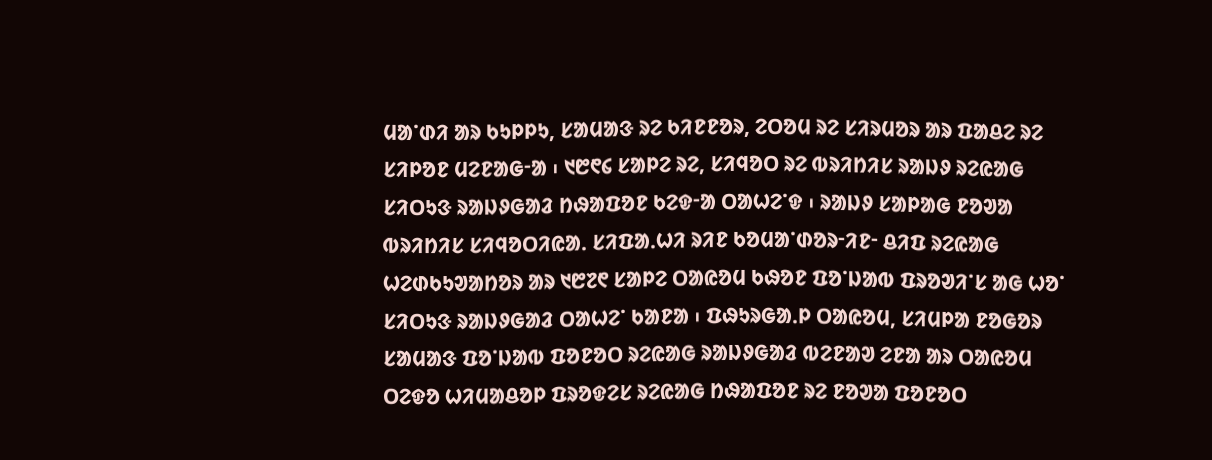ᱢᱟᱸᱰᱤ ᱟᱨ ᱠᱩᱞᱞᱩ, ᱥᱟᱢᱟᱝ ᱨᱮ ᱠᱤᱱᱱᱚᱨ, ᱮᱛᱚᱢ ᱨᱮ ᱥᱤᱨᱢᱚᱨ ᱟᱨ ᱯᱟᱪᱮ ᱨᱮ ᱥᱤᱞᱚᱱ ᱢᱮᱱᱟᱜᱼᱟ ᱾ ᱑᱘᱖᱔ ᱥᱟᱞᱮ ᱨᱮ, ᱥᱤᱧᱚᱛ ᱨᱮ ᱵᱨᱤᱴᱤᱥ ᱨᱟᱡᱽ ᱨᱮᱭᱟᱜ ᱥᱤᱛᱩᱝ ᱨᱟᱡᱽᱜᱟᱲ ᱴᱷᱟᱯᱚᱱ ᱠᱮᱫᱼᱟ ᱛᱟᱦᱮᱸᱫ ᱾ ᱨᱟᱡᱽ ᱥᱟᱞᱟᱜ ᱱᱚᱣᱟ ᱵᱨᱤᱴᱤᱥ ᱥᱤᱧᱚᱛᱤᱭᱟᱹ ᱥᱤᱯᱟᱹᱦᱤ ᱨᱤᱱ ᱠᱚᱢᱟᱸᱰᱚᱨᱼᱤᱱᱼ ᱪᱤᱯ ᱨᱮᱭᱟᱜ ᱦᱮᱰᱠᱩᱣᱟᱴᱚᱨ ᱟᱨ ᱑᱘᱗᱖ ᱥᱟᱞᱮ ᱛᱟᱭᱚᱢ ᱠᱷᱚᱱ ᱯᱚᱸᱡᱟᱵ ᱯᱨᱚᱣᱤᱸᱥ ᱟᱜ ᱦᱚᱸ ᱥᱤᱛᱩᱝ ᱨᱟᱡᱽᱜᱟᱲ ᱛᱟᱦᱮᱸ ᱠᱟᱱᱟ ᱾ ᱯᱷᱩᱨᱜᱟᱹᱞ ᱛᱟᱭᱚᱢ, ᱥᱤᱢᱞᱟ ᱱᱚᱜᱚᱨ ᱥᱟᱢᱟᱝ ᱯᱚᱸᱡᱟᱵ ᱯᱚᱱᱚᱛ ᱨᱮᱭᱟᱜ ᱨᱟᱡᱽᱜᱟᱲ ᱵᱮᱱᱟᱣ ᱮᱱᱟ ᱟᱨ ᱛᱟᱭᱚᱢ ᱛᱮᱫᱚ ᱦᱤᱢᱟᱪᱚᱞ ᱯᱨᱚᱫᱮᱥ ᱨᱮᱭᱟᱜ ᱴᱷᱟᱯᱚᱱ ᱨᱮ ᱱᱚᱣᱟ ᱯᱚᱱᱚᱛ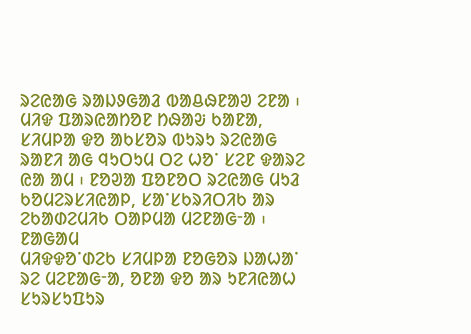ᱨᱮᱭᱟᱜ ᱨᱟᱡᱽᱜᱟᱲ ᱵᱟᱪᱷᱱᱟᱣ ᱮᱱᱟ ᱾ ᱢᱤᱫ ᱯᱟᱨᱭᱟᱴᱚᱱ ᱴᱷᱟᱶ ᱠᱟᱱᱟ, ᱥᱤᱢᱞᱟ ᱫᱚ ᱟᱠᱥᱚᱨ ᱵᱩᱨᱩ ᱨᱮᱭᱟᱜ ᱨᱟᱱᱤ ᱟᱜ ᱧᱩᱛᱩᱢ ᱛᱮ ᱦᱚᱸ ᱥᱮᱱ ᱫᱟᱨᱮ ᱭᱟ ᱟᱢ ᱾ ᱱᱚᱣᱟ ᱯᱚᱱᱚᱛ ᱨᱮᱭᱟᱜ ᱢᱩᱲ ᱠᱚᱢᱮᱨᱥᱤᱭᱟᱞ, ᱥᱟᱸᱥᱠᱨᱤᱛᱤᱠ ᱟᱨ ᱮᱠᱟᱰᱮᱢᱤᱠ ᱛᱟᱞᱢᱟ ᱢᱮᱱᱟᱜᱼᱟ ᱾
ᱱᱟᱜᱟᱢ
ᱢᱤᱫᱫᱚᱸᱰᱮᱠ ᱥᱤᱢᱞᱟ ᱱᱚᱜᱚᱨ ᱡᱟᱦᱟᱸ ᱨᱮ ᱢᱮᱱᱟᱜᱼᱟ, ᱚᱱᱟ ᱫᱚ ᱟᱨ ᱩᱱᱤᱭᱟᱦ ᱥᱩᱨᱥᱩᱯᱩᱨ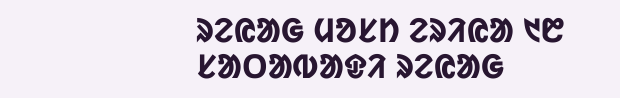ᱨᱮᱭᱟᱜ ᱢᱚᱥᱴ ᱮᱨᱤᱭᱟ ᱑᱘ ᱥᱟᱛᱟᱵᱟᱫᱤ ᱨᱮᱭᱟᱜ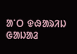ᱟᱸᱛ ᱫᱷᱟᱨᱤᱡ ᱜᱟᱡᱟᱲ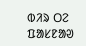ᱵᱤᱨ ᱛᱮ ᱯᱟᱥᱱᱟᱣ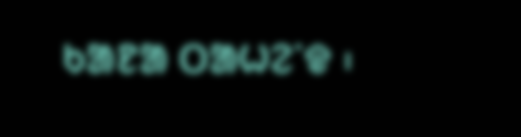ᱠᱟᱱᱟ ᱛᱟᱦᱮᱸᱫ ᱾